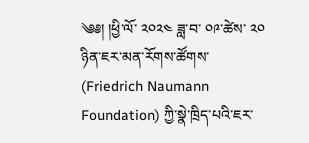༄༅། །ཕྱི་ལོ་ ༢༠༢༤ ཟླ་བ་ ༠༩་ཚེས་ ༢༠ ཉིན་ཇར་མན་རོགས་ཚོགས་ (Friedrich Naumann Foundation) ཀྱི་སྣེ་ཁྲིད་པའི་ཇར་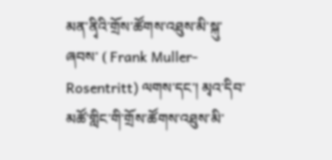མན་ནྭིའི་གྲོས་ཚོགས་འཐུས་མི་སྐུ་ཞབས་ ( Frank Muller-Rosentritt) ལགས་དང་། མྭའ་དིབ་མཚོ་གླིང་གི་གྲོས་ཚོགས་འཐུས་མི་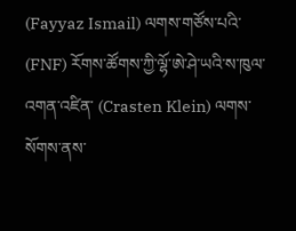(Fayyaz Ismail) ལགས་གཙོས་པའི་ (FNF) རོགས་ཚོགས་ཀྱི་ལྷོ་ཨེ་ཤེ་ཡའི་ས་ཁུལ་འགན་འཛིན་ (Crasten Klein) ལགས་སོགས་ནས་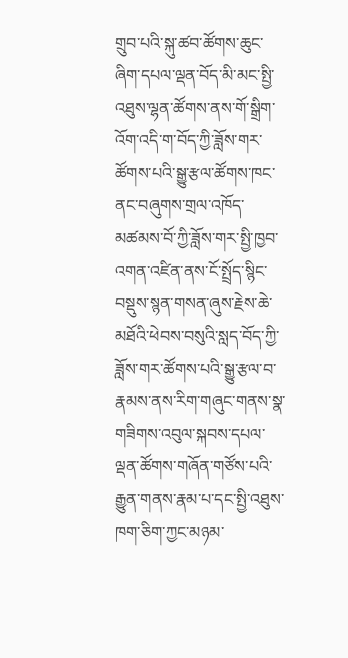གྲུབ་པའི་སྐུ་ཚབ་ཚོགས་ཆུང་ཞིག་དཔལ་ལྡན་བོད་མི་མང་སྤྱི་འཐུས་ལྷན་ཚོགས་ནས་གོ་སྒྲིག་འོག་འདི་ག་བོད་ཀྱི་ཟློས་གར་ཚོགས་པའི་སྒྱུ་རྩལ་ཚོགས་ཁང་ནང་བཞུགས་གྲལ་འཁོད་མཚམས་བོ་ཀྱི་ཟློས་གར་སྤྱི་ཁྱབ་འགན་འཛིན་ནས་ངོ་སྤྲོད་སྙིང་བསྡུས་སྙན་གསན་ཞུས་རྗེས་ཆེ་མཐོའི་ཕེབས་བསུའི་སླད་བོད་ཀྱི་ཟློས་གར་ཚོགས་པའི་སྒྱུ་རྩལ་བ་རྣམས་ནས་རིག་གཞུང་གནས་སྣ་གཟིགས་འབུལ་སྐབས་དཔལ་ལྡན་ཚོགས་གཞོན་གཙོས་པའི་རྒྱུན་གནས་རྣམ་པ་དང་སྤྱི་འཐུས་ཁག་ཅིག་ཀྱང་མཉམ་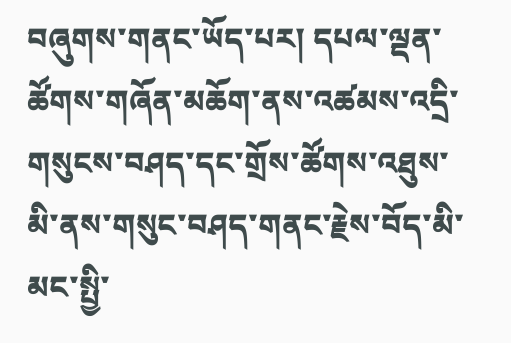བཞུགས་གནང་ཡོད་པར། དཔལ་ལྡན་ཚོགས་གཞོན་མཆོག་ནས་འཚམས་འདྲི་གསུངས་བཤད་དང་གྲོས་ཚོགས་འཐུས་མི་ནས་གསུང་བཤད་གནང་རྗེས་བོད་མི་མང་སྤྱི་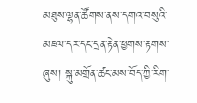མཐུས་ལྷན་ཚོགས་ནས་དགའ་བསུའི་མཇལ་དར་དང་དྲན་རྟེན་ཕྱགས་རྟགས་ཞུས། སྐུ་མགྲོན་ཚང་མས་བོད་ཀྱི་རིག་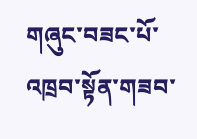གཞུང་བཟང་པོ་འཁྲབ་སྟོན་གཟབ་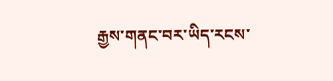རྒྱས་གནང་བར་ཡིད་རངས་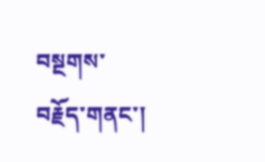བསྔགས་བརྗོད་གནང་།